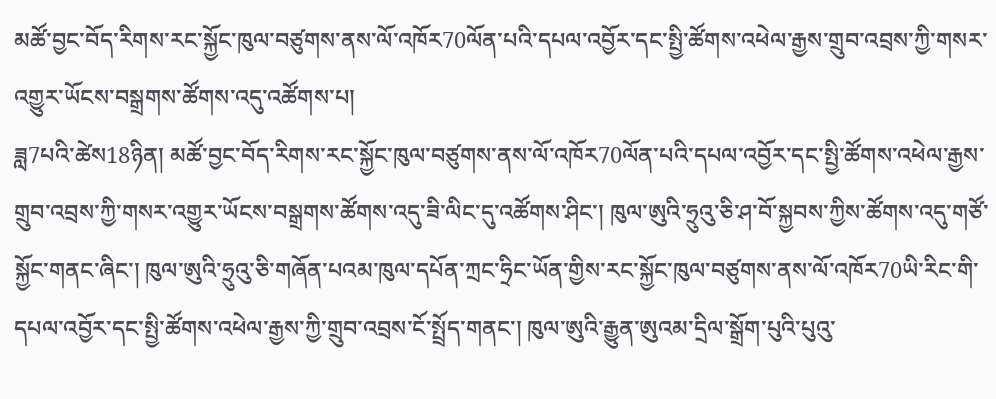མཚོ་བྱང་བོད་རིགས་རང་སྐྱོང་ཁུལ་བཙུགས་ནས་ལོ་འཁོར70ལོན་པའི་དཔལ་འབྱོར་དང་སྤྱི་ཚོགས་འཕེལ་རྒྱས་གྲུབ་འབྲས་ཀྱི་གསར་འགྱུར་ཡོངས་བསྒྲགས་ཚོགས་འདུ་འཚོགས་པ།
ཟླ7པའི་ཚེས18ཉིན། མཚོ་བྱང་བོད་རིགས་རང་སྐྱོང་ཁུལ་བཙུགས་ནས་ལོ་འཁོར70ལོན་པའི་དཔལ་འབྱོར་དང་སྤྱི་ཚོགས་འཕེལ་རྒྱས་གྲུབ་འབྲས་ཀྱི་གསར་འགྱུར་ཡོངས་བསྒྲགས་ཚོགས་འདུ་ཟི་ལིང་དུ་འཚོགས་ཤིང་། ཁུལ་ཨུའི་ཧྲུའུ་ཅི་ཤ་བོ་སྐྱབས་ཀྱིས་ཚོགས་འདུ་གཙོ་སྐྱོང་གནང་ཞིང་། ཁུལ་ཨུའི་ཧྲུའུ་ཅི་གཞོན་པའམ་ཁུལ་དཔོན་ཀྲང་ཧྲིང་ཡོན་གྱིས་རང་སྐྱོང་ཁུལ་བཙུགས་ནས་ལོ་འཁོར70ཡི་རིང་གི་དཔལ་འབྱོར་དང་སྤྱི་ཚོགས་འཕེལ་རྒྱས་ཀྱི་གྲུབ་འབྲས་ངོ་སྤྲོད་གནང་། ཁུལ་ཨུའི་རྒྱུན་ཨུའམ་དྲིལ་སྒྲོག་པུའི་པུའུ་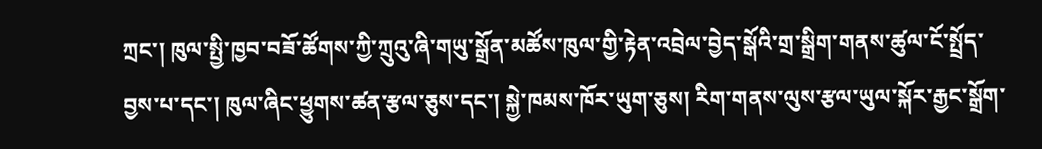ཀྲང་། ཁུལ་སྤྱི་ཁྱབ་བཟོ་ཚོགས་ཀྱི་ཀྲུའུ་ཞི་གཡུ་སྒྲོན་མཚོས་ཁུལ་གྱི་རྟེན་འབྲེལ་བྱེད་སྒོའི་གྲ་སྒྲིག་གནས་ཚུལ་ངོ་སྤྲོད་བྱས་པ་དང་། ཁུལ་ཞིང་ཕྱུགས་ཚན་རྩལ་ཅུས་དང་། སྐྱེ་ཁམས་ཁོར་ཡུག་ཅུས། རིག་གནས་ལུས་རྩལ་ཡུལ་སྐོར་རྒྱང་སྒྲོག་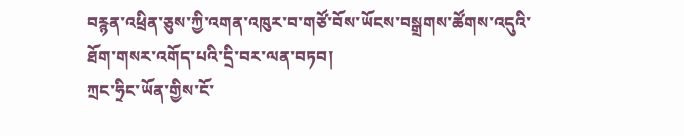བརྙན་འཕྲིན་ཅུས་ཀྱི་འགན་འཁུར་བ་གཙོ་བོས་ཡོངས་བསྒྲགས་ཚོགས་འདུའི་ཐོག་གསར་འགོད་པའི་དྲི་བར་ལན་བཏབ།
ཀྲང་ཧྲིང་ཡོན་གྱིས་ངོ་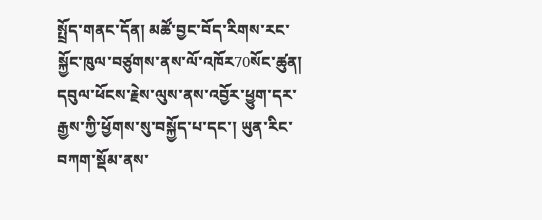སྤྲོད་གནང་དོན། མཚོ་བྱང་བོད་རིགས་རང་སྐྱོང་ཁུལ་བཙུགས་ནས་ལོ་འཁོར70སོང་ཚུན། དབུལ་ཕོངས་རྗེས་ལུས་ནས་འབྱོར་ཕྱུག་དར་རྒྱས་ཀྱི་ཕྱོགས་སུ་བསྐྱོད་པ་དང་། ཡུན་རིང་བཀག་སྡོམ་ནས་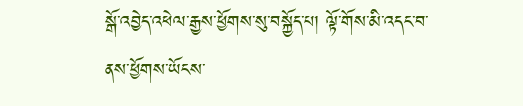སྒོ་འབྱེད་འཕེལ་རྒྱས་ཕྱོགས་སུ་བསྐྱོད་པ། ལྟོ་གོས་མི་འདང་བ་ནས་ཕྱོགས་ཡོངས་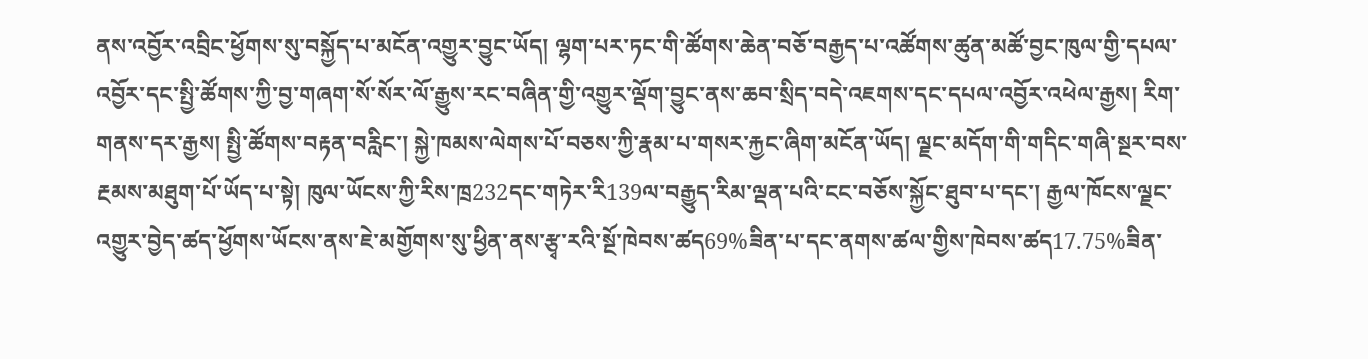ནས་འབྱོར་འབྲིང་ཕྱོགས་སུ་བསྐྱོད་པ་མངོན་འགྱུར་བྱུང་ཡོད། ལྷག་པར་ཏང་གི་ཚོགས་ཆེན་བཅོ་བརྒྱད་པ་འཚོགས་ཚུན་མཚོ་བྱང་ཁུལ་གྱི་དཔལ་འབྱོར་དང་སྤྱི་ཚོགས་ཀྱི་བྱ་གཞག་སོ་སོར་ལོ་རྒྱུས་རང་བཞིན་གྱི་འགྱུར་ལྡོག་བྱུང་ནས་ཆབ་སྲིད་བདེ་འཇགས་དང་དཔལ་འབྱོར་འཕེལ་རྒྱས། རིག་གནས་དར་རྒྱས། སྤྱི་ཚོགས་བརྟན་བརླིང་། སྐྱེ་ཁམས་ལེགས་པོ་བཅས་ཀྱི་རྣམ་པ་གསར་རྐྱང་ཞིག་མངོན་ཡོད། ལྗང་མདོག་གི་གདིང་གཞི་སྔར་བས་རྔམས་མཐུག་པོ་ཡོད་པ་སྟེ། ཁུལ་ཡོངས་ཀྱི་རིས་ཁྲ232དང་གཏེར་རི139ལ་བརྒྱུད་རིམ་ལྡན་པའི་ངང་བཅོས་སྐྱོང་ཐུབ་པ་དང་། རྒྱལ་ཁོངས་ལྗང་འགྱུར་བྱེད་ཚད་ཕྱོགས་ཡོངས་ནས་ཇེ་མགྱོགས་སུ་ཕྱིན་ནས་རྩྭ་རའི་སྔོ་ཁེབས་ཚད69%ཟིན་པ་དང་ནགས་ཚལ་གྱིས་ཁེབས་ཚད17.75%ཟིན་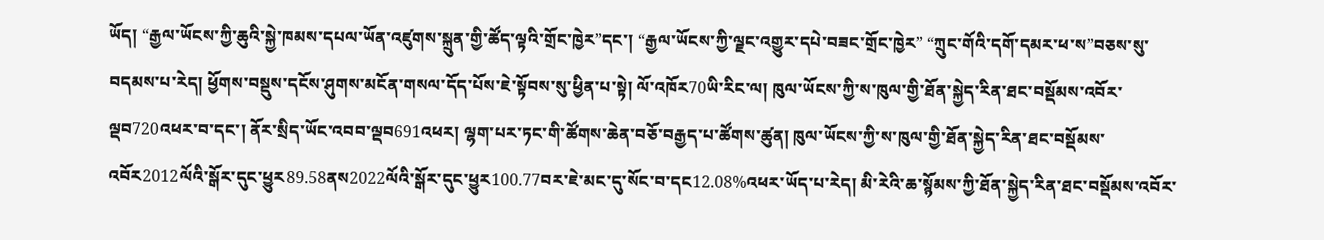ཡོད། “རྒྱལ་ཡོངས་ཀྱི་ཆུའི་སྐྱེ་ཁམས་དཔལ་ཡོན་འཛུགས་སྐྲུན་གྱི་ཚོད་ལྟའི་གྲོང་ཁྱེར”དང་། “རྒྱལ་ཡོངས་ཀྱི་ལྗང་འགྱུར་དཔེ་བཟང་གྲོང་ཁྱེར” “ཀྲུང་གོའི་དགོ་དམར་ཕ་ས”བཅས་སུ་བདམས་པ་རེད། ཕྱོགས་བསྡུས་དངོས་ཤུགས་མངོན་གསལ་དོད་པོས་ཇེ་སྟོབས་སུ་ཕྱིན་པ་སྟེ། ལོ་འཁོར70ཡི་རིང་ལ། ཁུལ་ཡོངས་ཀྱི་ས་ཁུལ་གྱི་ཐོན་སྐྱེད་རིན་ཐང་བསྡོམས་འབོར་ལྡབ720འཕར་བ་དང་། ནོར་སྲིད་ཡོང་འབབ་ལྡབ691འཕར། ལྷག་པར་ཏང་གི་ཚོགས་ཆེན་བཅོ་བརྒྱད་པ་ཚོགས་ཚུན། ཁུལ་ཡོངས་ཀྱི་ས་ཁུལ་གྱི་ཐོན་སྐྱེད་རིན་ཐང་བསྡོམས་འབོར2012ལོའི་སྒོར་དུང་ཕྱུར89.58ནས2022ལོའི་སྒོར་དུང་ཕྱུར100.77བར་ཇེ་མང་དུ་སོང་བ་དང12.08%འཕར་ཡོད་པ་རེད། མི་རེའི་ཆ་སྙོམས་ཀྱི་ཐོན་སྐྱེད་རིན་ཐང་བསྡོམས་འབོར་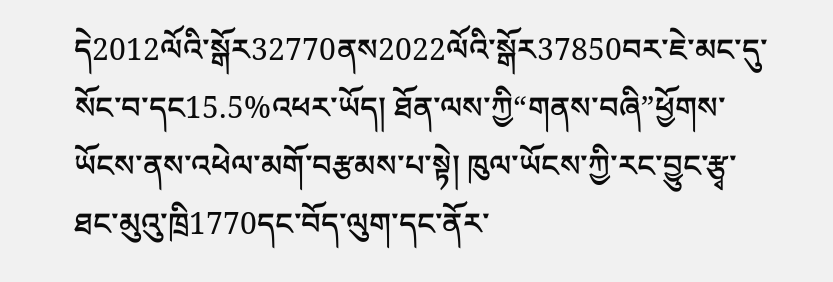དེ2012ལོའི་སྒོར32770ནས2022ལོའི་སྒོར37850བར་ཇེ་མང་དུ་སོང་བ་དང15.5%འཕར་ཡོད། ཐོན་ལས་ཀྱི“གནས་བཞི”ཕྱོགས་ཡོངས་ནས་འཕེལ་མགོ་བརྩམས་པ་སྟེ། ཁུལ་ཡོངས་ཀྱི་རང་བྱུང་རྩྭ་ཐང་མུའུ་ཁྲི1770དང་བོད་ལུག་དང་ནོར་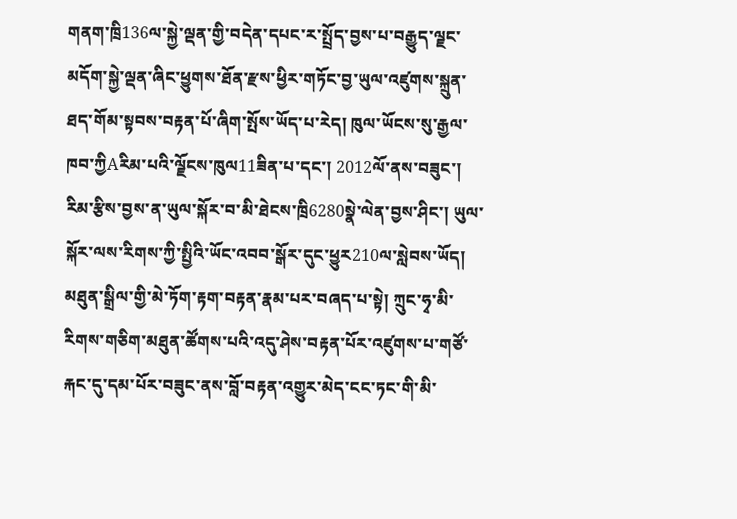གནག་ཁྲི136ལ་སྐྱེ་ལྡན་གྱི་བདེན་དཔང་ར་སྤྲོད་བྱས་པ་བརྒྱུད་ལྗང་མདོག་སྐྱེ་ལྡན་ཞིང་ཕྱུགས་ཐོན་རྫས་ཕྱིར་གཏོང་བྱ་ཡུལ་འཛུགས་སྐྲུན་ཐད་གོམ་སྟབས་བརྟན་པོ་ཞིག་སྤོས་ཡོད་པ་རེད། ཁུལ་ཡོངས་སུ་རྒྱལ་ཁབ་ཀྱིAརིམ་པའི་ལྗོངས་ཁུལ11ཟིན་པ་དང་། 2012ལོ་ནས་བཟུང་། རིམ་རྩིས་བྱས་ན་ཡུལ་སྐོར་བ་མི་ཐེངས་ཁྲི6280སྣེ་ལེན་བྱས་ཤིང་། ཡུལ་སྐོར་ལས་རིགས་ཀྱི་སྤྱིའི་ཡོང་འབབ་སྒོར་དུང་ཕྱུར210ལ་སླེབས་ཡོད། མཐུན་སྒྲིལ་གྱི་མེ་ཏོག་རྟག་བརྟན་རྣམ་པར་བཞད་པ་སྟེ། ཀྲུང་ཧྭ་མི་རིགས་གཅིག་མཐུན་ཚོགས་པའི་འདུ་ཤེས་བརྟན་པོར་འཛུགས་པ་གཙོ་རྐང་དུ་དམ་པོར་བཟུང་ནས་བློ་བརྟན་འགྱུར་མེད་ངང་ཏང་གི་མི་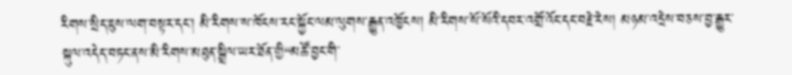རིགས་སྲིད་ཇུས་ལག་བསྟར་དང་། མི་རིགས་ས་ཁོངས་རང་སྐྱོང་ལམ་ལུགས་རྒྱུན་འཁྱོངས། མི་རིགས་སོ་སོའི་དབར་འགྲོ་འོང་དང་བརྗེ་རེས། མཉམ་འདྲེས་བཅས་བྱ་རྒྱུར་སྐུལ་འདེད་བཏང་ནས་མི་རིགས་མཐུན་སྒྲིལ་ཡར་ཐོན་གྱི“མཚོ་བྱང་གི་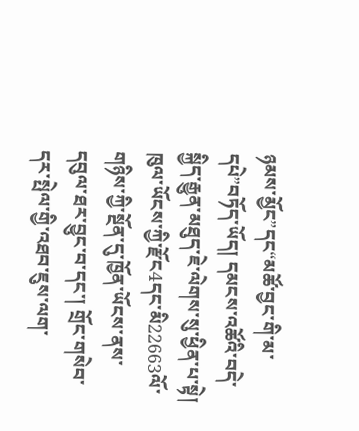ཉམས་མྱོང”དང“མཚོ་བྱང་གི་མ་དཔེ”བཏོད་ཡོད། དམངས་འཚོའི་བདེ་སྐྱིད་རྒྱུན་མཐུད་ཇེ་ལེགས་སུ་ཕྱིན་པ་སྟེ། ཁུལ་ཡོངས་ཀྱི་རྫོང4དང་མི22663ལོ་གཉིས་ཀྱི་སྔོན་དུ་ཁྱོན་ཡོངས་ནས་དབུལ་ཐར་བྱུང་བ་དང་། གྲོང་གསེབ་དར་སྤེལ་གྱི་འཐབ་ཇུས་ལག་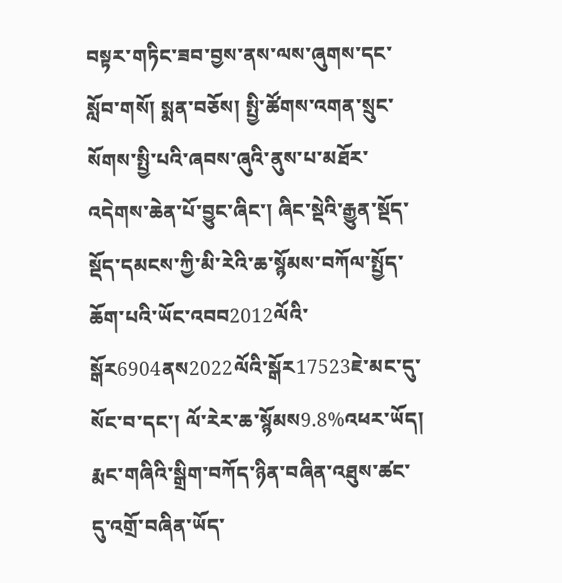བསྟར་གཏིང་ཟབ་བྱས་ནས་ལས་ཞུགས་དང་སློབ་གསོ། སྨན་བཅོས། སྤྱི་ཚོགས་འགན་སྲུང་སོགས་སྤྱི་པའི་ཞབས་ཞུའི་ནུས་པ་མཐོར་འདེགས་ཆེན་པོ་བྱུང་ཞིང་། ཞིང་སྡེའི་རྒྱུན་སྡོད་སྡོད་དམངས་ཀྱི་མི་རེའི་ཆ་སྙོམས་བཀོལ་སྤྱོད་ཆོག་པའི་ཡོང་འབབ2012ལོའི་སྒོར6904ནས2022ལོའི་སྒོར17523ཇེ་མང་དུ་སོང་བ་དང་། ལོ་རེར་ཆ་སྙོམས9.8%འཕར་ཡོད། རྨང་གཞིའི་སྒྲིག་བཀོད་ཉིན་བཞིན་འཐུས་ཚང་དུ་འགྲོ་བཞིན་ཡོད་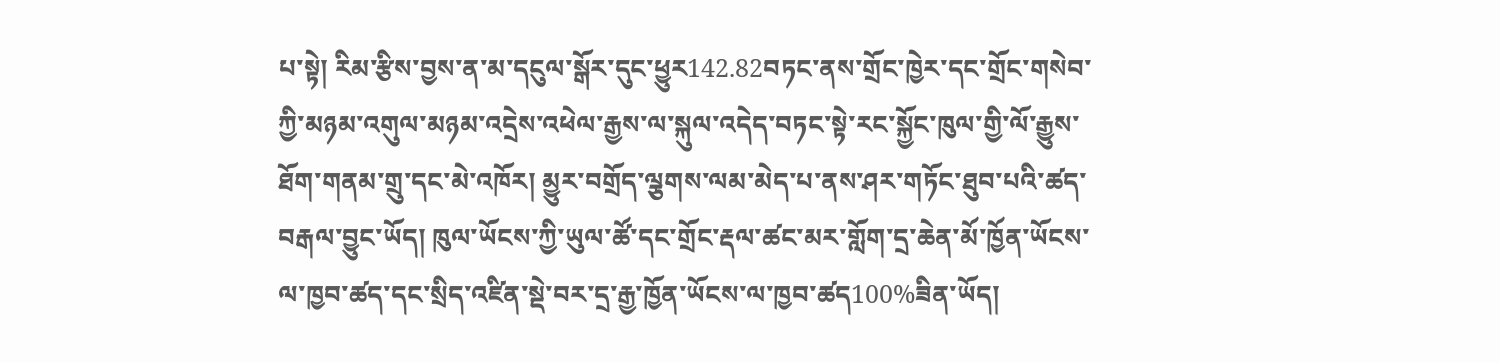པ་སྟེ། རིམ་རྩིས་བྱས་ན་མ་དངུལ་སྒོར་དུང་ཕྱུར142.82བཏང་ནས་གྲོང་ཁྱེར་དང་གྲོང་གསེབ་ཀྱི་མཉམ་འགུལ་མཉམ་འདྲེས་འཕེལ་རྒྱས་ལ་སྐུལ་འདེད་བཏང་སྟེ་རང་སྐྱོང་ཁུལ་གྱི་ལོ་རྒྱུས་ཐོག་གནམ་གྲུ་དང་མེ་འཁོར། མྱུར་བགྲོད་ལྕགས་ལམ་མེད་པ་ནས་ཤར་གཏོང་ཐུབ་པའི་ཚད་བརྒལ་བྱུང་ཡོད། ཁུལ་ཡོངས་ཀྱི་ཡུལ་ཚོ་དང་གྲོང་རྡལ་ཚང་མར་གློག་དྲ་ཆེན་མོ་ཁྱོན་ཡོངས་ལ་ཁྱབ་ཚད་དང་སྲིད་འཛིན་སྡེ་བར་དྲ་རྒྱ་ཁྱོན་ཡོངས་ལ་ཁྱབ་ཚད100%ཟིན་ཡོད།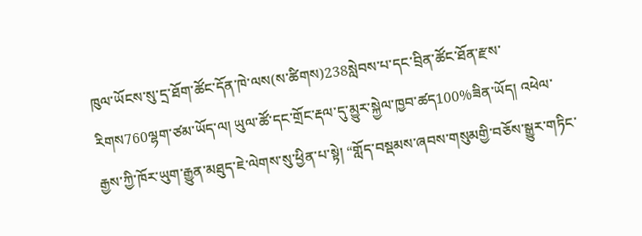ཁུལ་ཡོངས་སུ་དྲ་ཐོག་ཚོང་དོན་ཁེ་ལས(ས་ཚིགས)238སླེབས་པ་དང་བྲིན་ཚོང་ཐོན་རྫས་རིགས760ལྷག་ཙམ་ཡོད་ལ། ཡུལ་ཚོ་དང་གྲོང་རྡལ་དུ་མྱུར་སྐྱེལ་ཁྱབ་ཚད100%ཟིན་ཡོད། འཕེལ་རྒྱས་ཀྱི་ཁོར་ཡུག་རྒྱུན་མཐུད་ཇེ་ལེགས་སུ་ཕྱིན་པ་སྟེ། “གློད་བསྡམས་ཞབས་གསུམགྱི་བཅོས་སྒྱུར་གཏིང་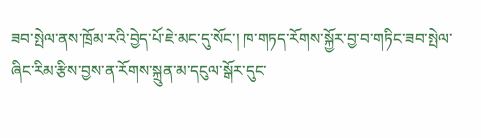ཟབ་སྤེལ་ནས་ཁྲོམ་རའི་བྱེད་པོ་ཇེ་མང་དུ་སོང་། ཁ་གཏད་རོགས་སྐྱོར་བྱ་བ་གཏིང་ཟབ་སྤེལ་ཞིང་རིམ་རྩིས་བྱས་ན་རོགས་སྐྲུན་མ་དངུལ་སྒོར་དུང་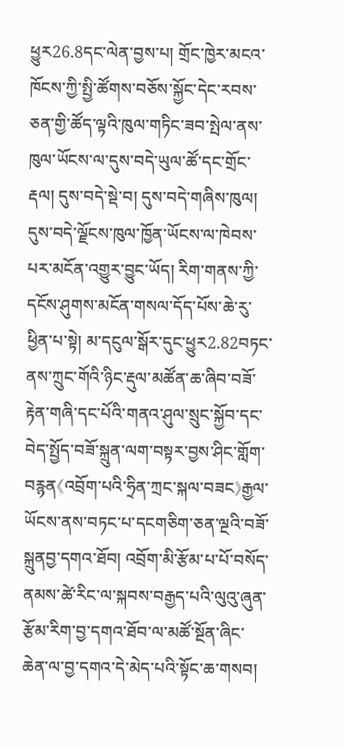ཕྱུར26.8དང་ལེན་བྱས་པ། གྲོང་ཁྱེར་མངའ་ཁོངས་ཀྱི་སྤྱི་ཚོགས་བཅོས་སྐྱོང་དེང་རབས་ཅན་གྱི་ཚོད་ལྟའི་ཁུལ་གཏིང་ཟབ་སྤེལ་ནས་ཁུལ་ཡོངས་ལ་དུས་བདེ་ཡུལ་ཚོ་དང་གྲོང་རྡལ། དུས་བདེ་སྡེ་བ། དུས་བདེ་གཞིས་ཁུལ། དུས་བདེ་ལྗོངས་ཁུལ་ཁྱོན་ཡོངས་ལ་ཁེབས་པར་མངོན་འགྱུར་བྱུང་ཡོད། རིག་གནས་ཀྱི་དངོས་ཤུགས་མངོན་གསལ་དོད་པོས་ཆེ་རུ་ཕྱིན་པ་སྟེ། མ་དངུལ་སྒོར་དུང་ཕྱུར2.82བཏང་ནས་ཀྲུང་གོའི་ཉིང་རྡུལ་མཚོན་ཆ་ཞིབ་བཟོ་རྟེན་གཞི་དང་པོའི་གནའ་ཤུལ་སྲུང་སྐྱོབ་དང་བེད་སྤྱོད་བཟོ་སྐྲུན་ལག་བསྟར་བྱས་ཤིང་གློག་བརྙན《འབྲོག་པའི་ཧྲིན་ཀྲང་སྐལ་བཟང》རྒྱལ་ཡོངས་ནས་བཏང་པ་དངགཅིག་ཅན་ལྔའི་བཟོ་སྐྲུནབྱ་དགའ་ཐོབ། འབྲོག་མི་རྩོམ་པ་པོ་བསོད་ནམས་ཚེ་རིང་ལ་སྐབས་བརྒྱད་པའི་ལུའུ་ཞུན་རྩོམ་རིག་བྱ་དགའ་ཐོབ་ལ་མཚོ་སྔོན་ཞིང་ཆེན་ལ་བྱ་དགའ་དེ་མེད་པའི་སྟོང་ཆ་གསབ།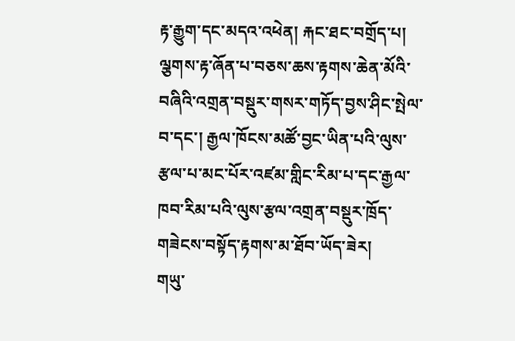རྟ་རྒྱུག་དང་མདའ་འཕེན། རྐང་ཐང་བགྲོད་པ། ལྕགས་རྟ་ཞོན་པ་བཅས་ཆས་རྟགས་ཆེན་མོའི་བཞིའི་འགྲན་བསྡུར་གསར་གཏོད་བྱས་ཤིང་སྤེལ་བ་དང་། རྒྱལ་ཁོངས་མཚོ་བྱང་ཡིན་པའི་ལུས་རྩལ་པ་མང་པོར་འཛམ་གླིང་རིམ་པ་དང་རྒྱལ་ཁབ་རིམ་པའི་ལུས་རྩལ་འགྲན་བསྡུར་ཁྲོད་གཟེངས་བསྟོད་རྟགས་མ་ཐོབ་ཡོད་ཟེར།
གཡུ་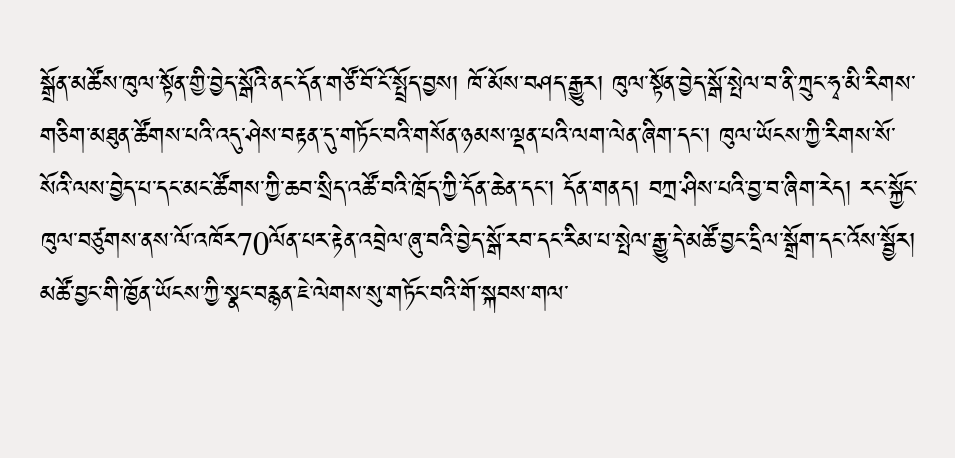སྒྲོན་མཚོས་ཁུལ་སྟོན་གྱི་བྱེད་སྒོའི་ནང་དོན་གཙོ་བོ་ངོ་སྤྲོད་བྱས། ཁོ་མོས་བཤད་རྒྱུར། ཁུལ་སྟོན་བྱེད་སྒོ་སྤེལ་བ་ནི་ཀྲུང་ཧྭ་མི་རིགས་གཅིག་མཐུན་ཚོགས་པའི་འདུ་ཤེས་བརྟན་དུ་གཏོང་བའི་གསོན་ཉམས་ལྡན་པའི་ལག་ལེན་ཞིག་དང་། ཁུལ་ཡོངས་ཀྱི་རིགས་སོ་སོའི་ལས་བྱེད་པ་དང་མང་ཚོགས་ཀྱི་ཆབ་སྲིད་འཚོ་བའི་ཁྲོད་ཀྱི་དོན་ཆེན་དང་། དོན་གནད། བཀྲ་ཤིས་པའི་བྱ་བ་ཞིག་རེད། རང་སྐྱོང་ཁུལ་བཙུགས་ནས་ལོ་འཁོར70ལོན་པར་རྟེན་འབྲེལ་ཞུ་བའི་བྱེད་སྒོ་རབ་དང་རིམ་པ་སྤེལ་རྒྱུ་དེ་མཚོ་བྱང་དྲིལ་སྒྲོག་དང་འོས་སྦྱོར། མཚོ་བྱང་གི་ཁྱོན་ཡོངས་ཀྱི་སྣང་བརྙན་ཇེ་ལེགས་སུ་གཏོང་བའི་གོ་སྐབས་གལ་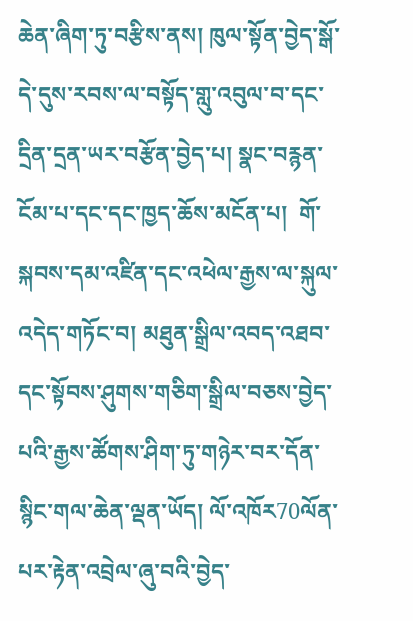ཆེན་ཞིག་ཏུ་བརྩིས་ནས། ཁུལ་སྟོན་བྱེད་སྒོ་དེ་དུས་རབས་ལ་བསྟོད་གླུ་འབུལ་བ་དང་དྲིན་དྲན་ཡར་བརྩོན་བྱེད་པ། སྣང་བརྙན་ངོམ་པ་དང་དང་ཁྱད་ཆོས་མངོན་པ།  གོ་སྐབས་དམ་འཛིན་དང་འཕེལ་རྒྱས་ལ་སྐུལ་འདེད་གཏོང་བ། མཐུན་སྒྲིལ་འབད་འཐབ་དང་སྟོབས་ཤུགས་གཅིག་སྒྲིལ་བཅས་བྱེད་པའི་རྒྱས་ཚོགས་ཤིག་ཏུ་གཉེར་བར་དོན་སྙིང་གལ་ཆེན་ལྡན་ཡོད། ལོ་འཁོར70ལོན་པར་རྟེན་འབྲེལ་ཞུ་བའི་བྱེད་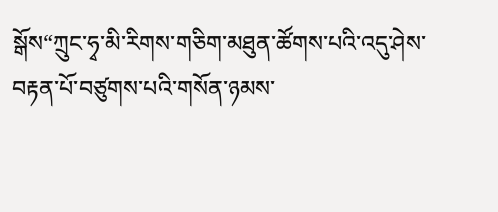སྒོས“ཀྲུང་ཧྭ་མི་རིགས་གཅིག་མཐུན་ཚོགས་པའི་འདུ་ཤེས་བརྟན་པོ་བཙུགས་པའི་གསོན་ཉམས་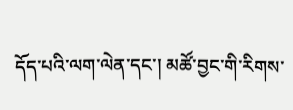དོད་པའི་ལག་ལེན་དང་། མཚོ་བྱང་གི་རིགས་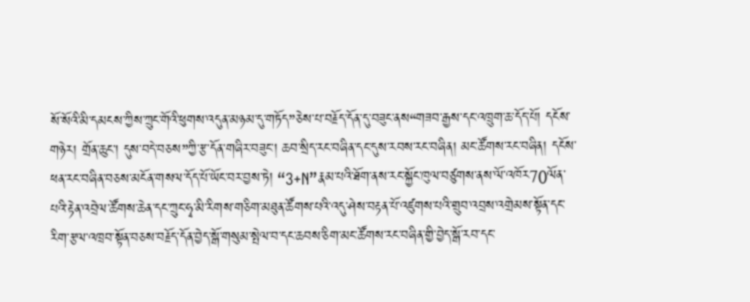སོ་སོའི་མི་དམངས་ཀྱིས་ཀྲུང་གོའི་ཕུགས་འདུན་མཉམ་དུ་གཏོད”ཅེས་པ་བརྗོད་དོན་དུ་བཟུང་ནས“གཟབ་རྒྱས་དང་འཁྲུག་ཆ་དོད་པོ། དངོས་གཉེར། གྲོན་ཆུང་། དུས་བདེ་བཅས”ཀྱི་རྩ་དོན་གཞིར་བཟུང་། ཆབ་སྲིད་རང་བཞིན་དང་དུས་རབས་རང་བཞིན། མང་ཚོགས་རང་བཞིན། དངོས་ཕན་རང་བཞིན་བཅས་མངོན་གསལ་དོད་པོ་ཡོང་བར་བྱས་ཏེ། “3+N”རྣམ་པའི་ཐོག་ནས་རང་སྐྱོང་ཁུལ་བཙུགས་ནས་ལོ་འཁོར70ལོན་པའི་རྟེན་འབྲེལ་ཚོགས་ཆེན་དང་ཀྲུང་ཧྭ་མི་རིགས་གཅིག་མཐུན་ཚོགས་པའི་འདུ་ཤེས་བརྟན་པོ་འཛུགས་པའི་གྲུབ་འབྲས་འགྲེམས་སྟོན་དང་རིག་རྩལ་འཁྲབ་སྟོན་བཅས་བརྗོད་དོན་བྱེད་སྒོ་གསུམ་སྤེལ་བ་དང་ཆབས་ཅིག་མང་ཚོགས་རང་བཞིན་གྱི་བྱེད་སྒོ་རབ་དང་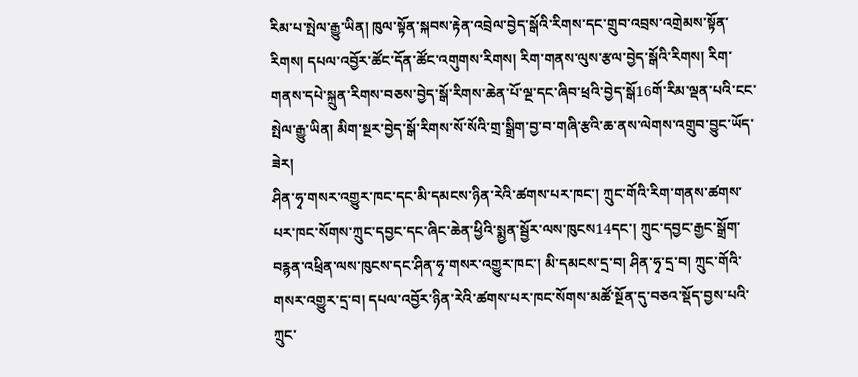རིམ་པ་སྤེལ་རྒྱུ་ཡིན། ཁུལ་སྟོན་སྐབས་རྟེན་འབྲེལ་བྱེད་སྒོའི་རིགས་དང་གྲུབ་འབྲས་འགྲེམས་སྟོན་རིགས། དཔལ་འབྱོར་ཚོང་དོན་ཚོང་འགུགས་རིགས། རིག་གནས་ལུས་རྩལ་བྱེད་སྒོའི་རིགས། རིག་གནས་དཔེ་སྐྲུན་རིགས་བཅས་བྱེད་སྒོ་རིགས་ཆེན་པོ་ལྔ་དང་ཞིབ་ཕྲའི་བྱེད་སྒོ16གོ་རིམ་ལྡན་པའི་ངང་སྤེལ་རྒྱུ་ཡིན། མིག་སྔར་བྱེད་སྒོ་རིགས་སོ་སོའི་གྲ་སྒྲིག་བྱ་བ་གཞི་རྩའི་ཆ་ནས་ལེགས་འགྲུབ་བྱུང་ཡོད་ཟེར།
ཤིན་ཧྭ་གསར་འགྱུར་ཁང་དང་མི་དམངས་ཉིན་རེའི་ཚགས་པར་ཁང་། ཀྲུང་གོའི་རིག་གནས་ཚགས་པར་ཁང་སོགས་ཀྲུང་དབྱང་དང་ཞིང་ཆེན་ཕྱིའི་སྨྱན་སྦྱོར་ལས་ཁུངས14དང་། ཀྲུང་དབྱང་རྒྱང་སྒྲོག་བརྙན་འཕྲིན་ལས་ཁུངས་དང་ཤིན་ཧྭ་གསར་འགྱུར་ཁང་། མི་དམངས་དྲ་བ། ཤིན་ཧྭ་དྲ་བ། ཀྲུང་གོའི་གསར་འགྱུར་དྲ་བ། དཔལ་འབྱོར་ཉིན་རེའི་ཚགས་པར་ཁང་སོགས་མཚོ་སྔོན་དུ་བཅའ་སྡོད་བྱས་པའི་ཀྲུང་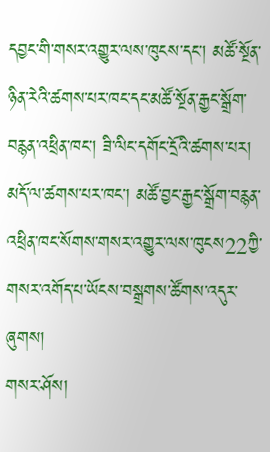དབྱང་གི་གསར་འགྱུར་ལས་ཁུངས་དང་། མཚོ་སྔོན་ཉིན་རེའི་ཚགས་པར་ཁང་དང་མཚོ་སྔོན་རྒྱང་སྒྲོག་བརྙན་འཕྲིན་ཁང་། ཟི་ལིང་དགོང་དྲོའི་ཚགས་པར། མདོ་ལ་ཚགས་པར་ཁང་། མཚོ་བྱང་རྒྱང་སྒྲོག་བརྙན་འཕྲིན་ཁང་སོགས་གསར་འགྱུར་ལས་ཁུངས22ཀྱི་གསར་འགོད་པ་ཡོངས་བསྒྲགས་ཚོགས་འདུར་ཞུགས།
གསར་ཤོས།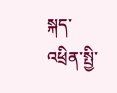སྐད་འཕྲིན་སྤྱི་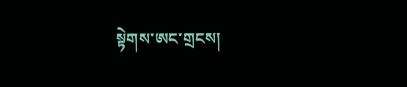སྟེགས་ཨང་གྲངས།